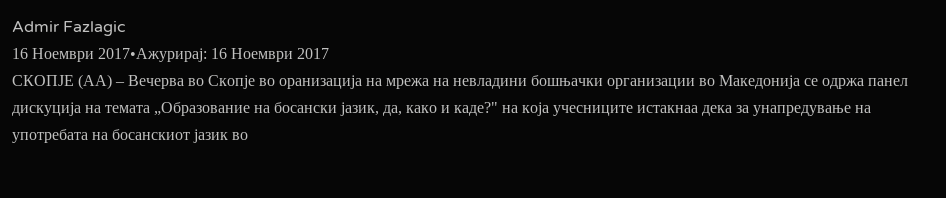Admir Fazlagic
16 Ноември 2017•Ажурирај: 16 Ноември 2017
СКОПЈЕ (АА) – Вечерва во Скопје во оранизација на мрежа на невладини бошњачки организации во Македонија се одржа панел дискуција на темата „Образование на босански јазик, да, како и каде?" на која учесниците истакнаа дека за унапредување на употребата на босанскиот јазик во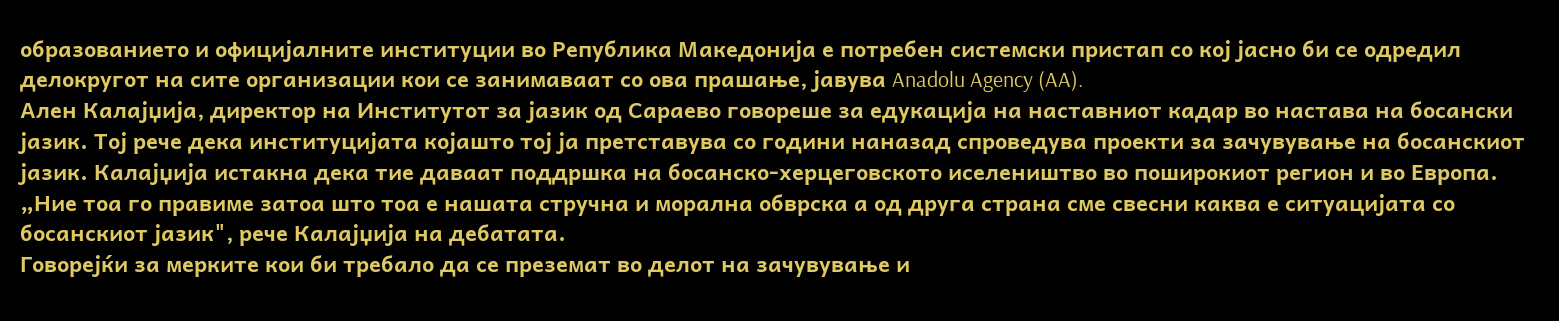образованието и официјалните институции во Република Македонија е потребен системски пристап со кој јасно би се одредил делокругот на сите организации кои се занимаваат со ова прашање, јавува Anadolu Agency (AA).
Ален Калајџија, директор на Институтот за јазик од Сараево говореше за едукација на наставниот кадар во настава на босански јазик. Тој рече дека институцијата којашто тој ја претставува со години наназад спроведува проекти за зачувување на босанскиот јазик. Калајџија истакна дека тие даваат поддршка на босанско-херцеговското иселеништво во поширокиот регион и во Европа.
„Ние тоа го правиме затоа што тоа е нашата стручна и морална обврска а од друга страна сме свесни каква е ситуацијата со босанскиот јазик", рече Калајџија на дебатата.
Говорејќи за мерките кои би требало да се преземат во делот на зачувување и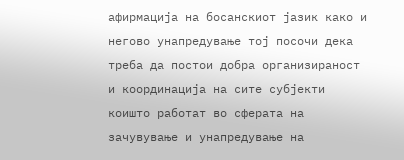афирмација на босанскиот јазик како и негово унапредување тој посочи дека треба да постои добра организираност и координација на сите субјекти коишто работат во сферата на зачувување и унапредување на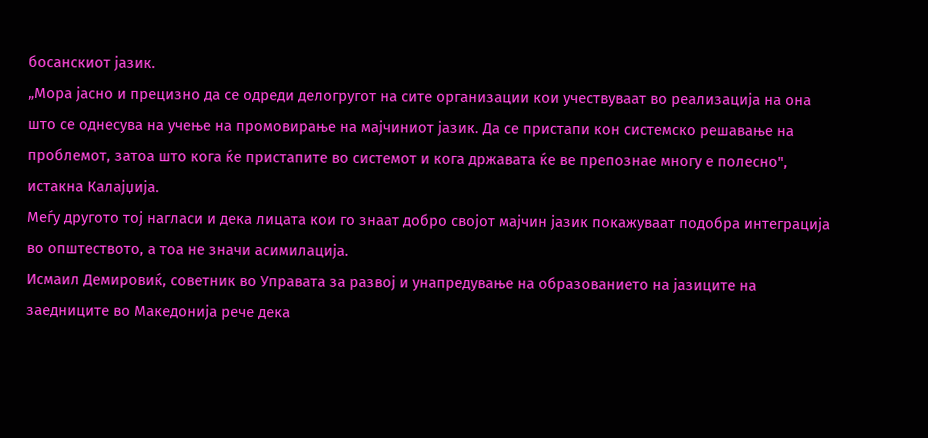босанскиот јазик.
„Мора јасно и прецизно да се одреди делогругот на сите организации кои учествуваат во реализација на она што се однесува на учење на промовирање на мајчиниот јазик. Да се пристапи кон системско решавање на проблемот, затоа што кога ќе пристапите во системот и кога државата ќе ве препознае многу е полесно", истакна Калајџија.
Меѓу другото тој нагласи и дека лицата кои го знаат добро својот мајчин јазик покажуваат подобра интеграција во општеството, а тоа не значи асимилација.
Исмаил Демировиќ, советник во Управата за развој и унапредување на образованието на јазиците на заедниците во Македонија рече дека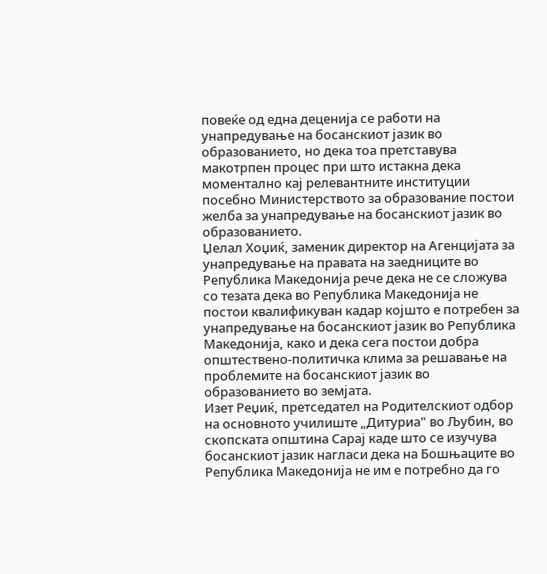повеќе од една деценија се работи на унапредување на босанскиот јазик во образованието, но дека тоа претставува макотрпен процес при што истакна дека моментално кај релевантните институции посебно Министерството за образование постои желба за унапредување на босанскиот јазик во образованието.
Џелал Хоџиќ, заменик директор на Агенцијата за унапредување на правата на заедниците во Република Македонија рече дека не се сложува со тезата дека во Република Македонија не постои квалификуван кадар којшто е потребен за унапредување на босанскиот јазик во Република Македонија, како и дека сега постои добра општествено-политичка клима за решавање на проблемите на босанскиот јазик во образованието во земјата.
Изет Реџиќ, претседател на Родителскиот одбор на основното училиште „Дитуриа" во Љубин, во скопската општина Сарај каде што се изучува босанскиот јазик нагласи дека на Бошњаците во Република Македонија не им е потребно да го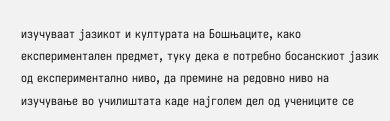изучуваат јазикот и културата на Бошњаците, како експериментален предмет, туку дека е потребно босанскиот јазик од експериментално ниво, да премине на редовно ниво на изучување во училиштата каде најголем дел од учениците се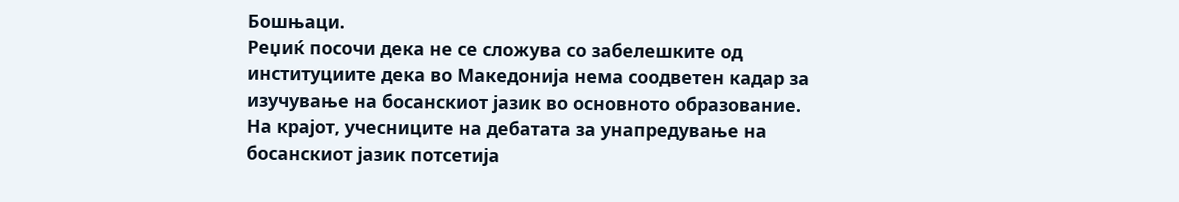Бошњаци.
Реџиќ посочи дека не се сложува со забелешките од институциите дека во Македонија нема соодветен кадар за изучување на босанскиот јазик во основното образование.
На крајот, учесниците на дебатата за унапредување на босанскиот јазик потсетија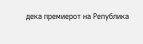дека премиерот на Република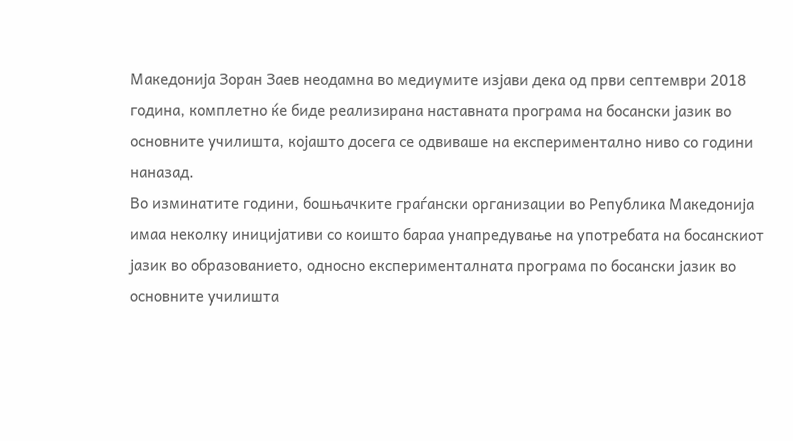Македонија Зоран Заев неодамна во медиумите изјави дека од први септември 2018 година, комплетно ќе биде реализирана наставната програма на босански јазик во основните училишта, којашто досега се одвиваше на експериментално ниво со години наназад.
Во изминатите години, бошњачките граѓански организации во Република Македонија имаа неколку иницијативи со коишто бараа унапредување на употребата на босанскиот јазик во образованието, односно експерименталната програма по босански јазик во основните училишта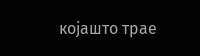којашто трае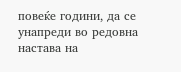повеќе години, да се унапреди во редовна настава на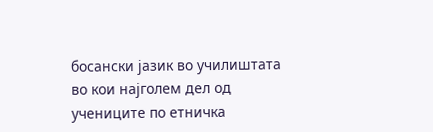босански јазик во училиштата во кои најголем дел од учениците по етничка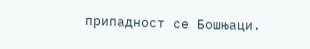припадност се Бошњаци.